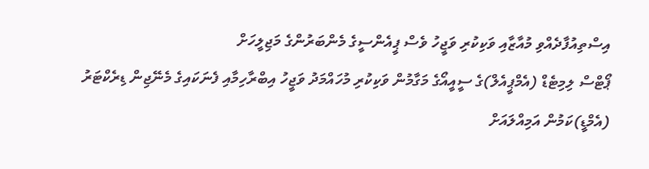އިސްތިއުފާދެއްވި މުއާޒާއި ވަކިކުރި ވަޖީހު ވެސް ޕީއެންސީގެ މެންބަރުންގެ މަޖިލީހަށް
ޕޯޓްސް ލިމިޓެޑް (އެމްޕީއެލް)ގެ ސީއީއޯގެ މަގާމުން ވަކިކުރި މުހައްމަދު ވަޖީހު އިބްރާހިމާއި ފެނަކައިގެ މެނޭޖިން ޑިރެކްޓަރު (އެމްޑީ)ކަމުން އަމިއްލައަށް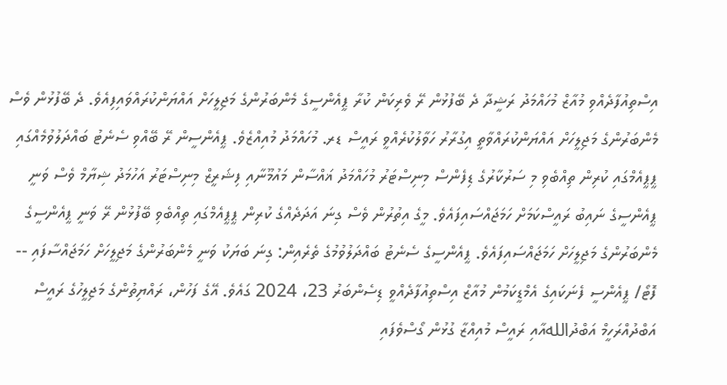އިސްތިއުފާދެއްވި މުއާޒް މުހައްމަދު ރަޝީދާ ދެ ބޭފުޅުން ރޭ ވެރިކަން ކުރާ ޕީއެންސީގެ މެންބަރުންގެ މަޖިލީހަށް އައްޔަންކުރައްވައިފިއެވެ. ދެ ބޭފުޅުން ވެސް މެންބަރުންގެ މަޖިލީހަށް އައްޔަންކުރައްވާތީ އިގުރާރު ހަވާލުކުރެއްވީ ރައީސް ޑރ. މުހައްމަދު މުއިއްޒެވެ. ޕީއެންސީން ރޭ ބޭއްވި ސެނެޓު ބައްދަލުވުމެއްގައި ޕީޕީއެމްގައި ކުރިން ތިއްބެވި މި ސަރުކާރުގެ ޑިފެންސް މިނިސްޓަރު މުހައްމަދު ޣައްސާން މައުމޫނާއި ފިޝަރީޒް މިނިސްޓަރު އަހުމަދު ޝިޔާމް ވެސް ވަނީ ޕީއެންސީގެ ނައިބު ރައީސްކަމަށް ހަމަޖައްސައިފައެވެ. މީގެ އިތުރުން ވެސް ގިނަ އަދަދެއްގެ ކުރިން ޕީޕީއެމްގައި ތިއްބެވި ބޭފުޅުން ރޭ ވަނީ ޕީއެންސީގެ މެންބަރުންގެ މަޖިލީހަށް ހަމަޖައްސައިފައެވެ. ޕީއެންސީގެ ސެނެޓު ބައްދަލުވުމުގެ ތެރެއިން: ގިނަ ބަޔަކު ވަނީ މެންބަރުންގެ މަޖިލީހަށް ހަމަޖައްސާފައި -- ފޮޓޯ/ ޕީއެންސީ ފެނަކައިގެ އެމްޑީކަމުން މުއާޒް އިސްތިއުފާދެއްވީ ޑިސެންބަރު 23، 2024 ގައެވެ. އޭގެ ފަހުން، ރައްޔިތުންގެ މަޖިލީހުގެ ރައީސް އަބްދުއްރަހީމް އަބްދުاللهއާއި ރައީސް މުއިއްޒާ ގުޅުން ގޯސްވެފައި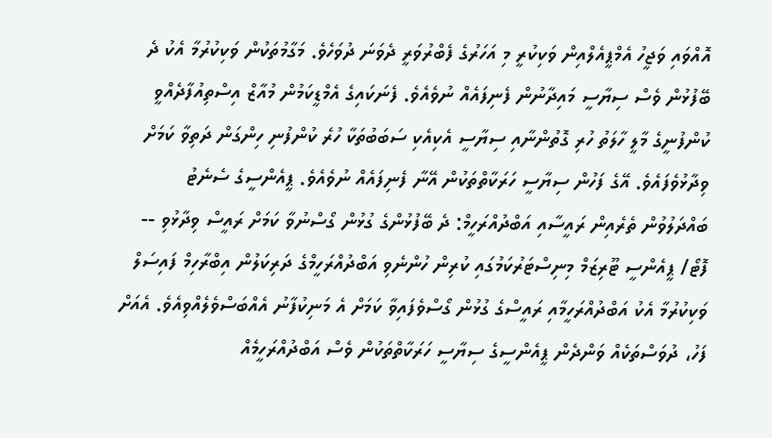އޮއްވައި ވަޖީހު އެމްޕީއެލްއިން ވަކިކުރީ މި އަހަރުގެ ފެބްރުވަރީ ދެވަނަ ދުވަހެވެ. މަގާމުތަކުން ވަކިކުރުމާ އެކު ދެ ބޭފުޅުން ވެސް ސިޔާސީ މައިދާނުން ފެނިފައެއް ނުވެއެވެ. ފެނަކައިގެ އެމްޑީކަމުން މުއާޒް އިސްތިއުފާދެއްވީ ކުންފުނީގެ މާލީ ހާލަތު ހުރި ގޮތުންނާއި ސިޔާސީ އެކިއެކި ސަބަބުތަކާ ހުރެ ކުންފުނި ހިންގަން ދަތިވާ ކަމަށް ވިދާޅުވެފައެވެ. އޭގެ ފަހުން ސިޔާސީ ހަރަކާތްތަކުން އޭނާ ފެނިފައެއް ނުވެއެވެ. ޕީއެންސީގެ ސެނެޓު ބައްދަލުވުން ތެރެއިން ރައީސާއި އަބްދުއްރަހީމް: ދެ ބޭފުޅުންގެ ގުޅުން ގޯސްނުވާ ކަމަށް ރައީސް ވިދާޅުވި -- ފޮޓޯ/ ޕީއެންސީ ޓޫރިޒަމް މިނިސްޓަރުކަމުގައި ކުރިން ހުންނެވި އަބްދުއްރަހީމްގެ ދަރިކަލުން އިބްރާހިމް ފައިސަލް ވަކިކުރުމާ އެކު އަބްދުއްރަހީމާއި ރައީސްގެ ގުޅުން ގޯސްވެފައިވާ ކަމަށް އެ މަނިކުފާނު އެއްބަސްވެލެއްވިއެވެ. އެއަށް ފަހު، ދުވަސްތަކެއް ވަންދެން ޕީއެންސީގެ ސިޔާސީ ހަރަކާތްތަކުން ވެސް އަބްދުއްރަހީމެއް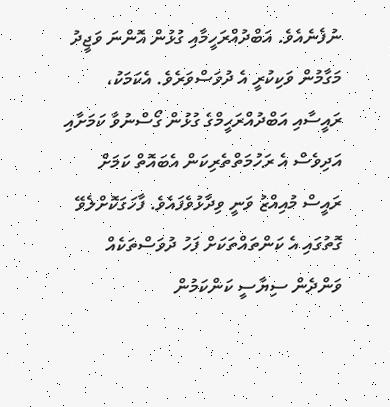ނުފެނެއެވެ. އަބްދުއްރަހީމާއި ގުޅުން އޮންނަ ވަޖީދު މަގާމުން ވަކިކުރީ އެ ދުވަސްވަރެވެ. އެކަމަކު، ރައީސާއި އަބްދުއްރަހީމްގެ ގުޅުން ގޯސްނުވާ ކަމަށާއި އަދިވެސް އެ ރަހުމަތްތެރިކަން އެބައޮތް ކަމަށް ރައީސް މުއިއްޒު ވަނީ ވިދާޅުވެފައެވެ. ފާހަގަކޮށްލެވޭ ގޮތުގައި އެ ކަންތައްތަކަށް ފަހު ދުވަސްތަކެއް ވަންދެން ސިޔާސީ ކަންކަމުން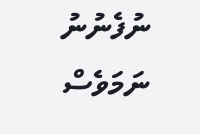ނުފެނުނު ނަމަވެސް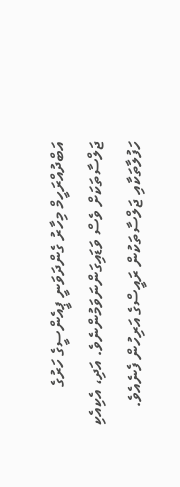އަބްދުއްރަހީމް މިހާރު ގެންދަވަނީ ޕީއެންސީގެ ހަރުގެ ޖަލްސާތަކަށް ވެސް ވަޑައިގަންނަވަމުންނެވެ. އަދި، އެކިއެކި ހަފުލާތަކާއި ޖަލްސާތަކުން ރައީސްގެ އަރިހުން ފެނެއެވެ.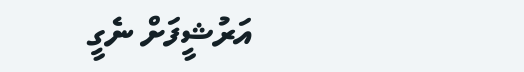އަރުޝީފަށް ނެގީ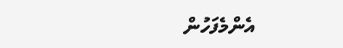އެންމެފަހުން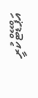އަޕްޑޭޓްކުރީ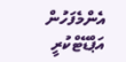އެންމެފަހުން އަޕްޑޭޓްކުރީ